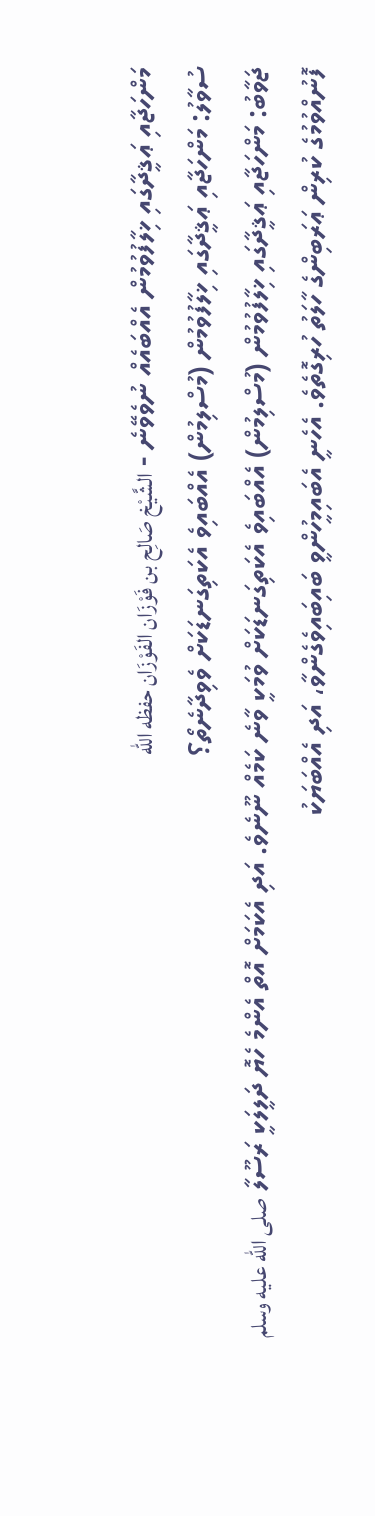މަންހަޖާއި ޢަޤީދާގައި ޚިލާފުވުމުން އެއްބައެއް ނުވެވޭނެ - الشَّيْخ صَالِح بن فَوْزَان الفَوْزَان حفظه الله
ސުވާލު: މަންހަޖާއި ޢަޤީދާގައި ޚިލާފުވުމުން (މުސްލިމުން) އެއްބައިވެ އެކަތިގަނޑަކަށް ވެވިދާނެތޯ؟
ޖަވާބު: މަންހަޖާއި ޢަޤީދާގައި ޚިލާފުވުމުން (މުސްލިމުން) އެއްބައިވެ އެކަތިގަނޑަކަށް ވުމަކީ ވާނެ ކަމެއް ނޫނެވެ. އަދި އެކަމަށް އޮތް އެންމެ ހެޔޮ ދަލީލަކީ ރަސޫލާ صلى الله عليه وسلم ފޮނުއްވުމުގެ ކުރިން ޢަރަބިންގެ ހާލަތު ހުރިގޮތެވެ. އެހެނީ އެބައިމީހުންވީ ބައިބައިވެގެންވާ، އަދި އެއްބަޔަކު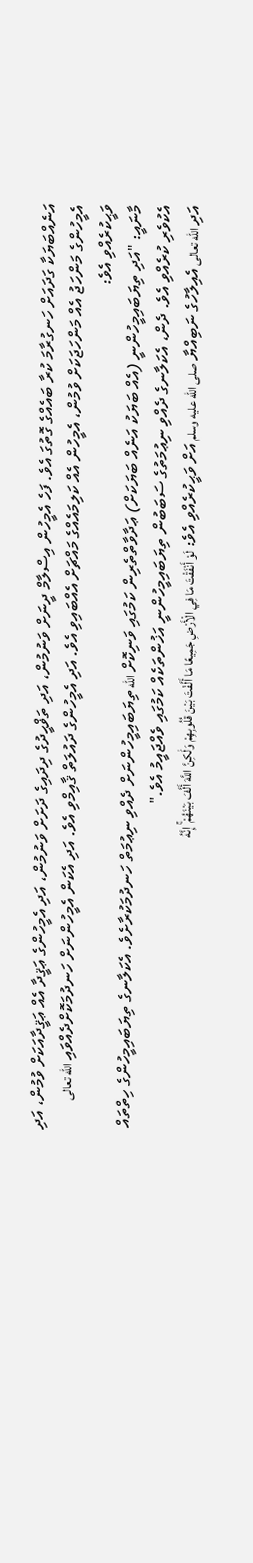އަނެއްބަޔަކާ ގަދައަށް ހަނގުރާމަ ކުރާ ބައެއްގެ ގޮތުގަ އެވެ. ފަހެ އެމީހުން އިސްލާމް ދީނަށް ވަނުމުން، އަދި ތަޥްޙީދުގެ ދިދައިގެ ދަށަށް ވަނުމުން، އަދި އެމީހުންގެ ޢަޤީދާ އެއް ޢަޤީދާއަކަށް ވުމުން، އަދި އެމީހުންގެ މަންހަޖު އެއް މަންހަޖަކަށް ވުމުން، އެމީހުން އެއް ކަލިމައެއްގެ މައްޗަށް އެއްބައިވި އެވެ. އަދި އެމީހުންގެ ދައުލަތް ޤާއިމްވި އެވެ. އަދި އެކަން އެމީހުންނަށް ހަނދުމަކޮށްދެއްވައި الله تعالى ވަޙީކުރެއްވި އެވެ:
މާނައީ: "އަދި ތިޔަބައިމީހުންނީ (އެއް ބަޔަކު އަނެއް ބަޔަކަށް) ޢަދާވާތްތެރިން ކަމުގައި ވަނިކޮށް الله ތިޔަބައިމީހުންނަށް ދެއްވި ނިޢުމަތް ހަނދުމަކުރާށެވެ. އެކަލާނގެ ތިޔަބައިމީހުންގެ ހިތްތައް އެކުވެރި ކުރެއްވި އެވެ. ދެން، އެކަލާނގެ ދެއްވި ނިޢުމަތުގެ ސަބަބުން ތިޔަބައިމީހުންނީ އަޚުންތަކެއް ކަމުގައި ވެއްޖައީމު އެވެ."
އަދި الله تعالى އެއިލާހުގެ ނަބިއްޔާ صلى الله عليه وسلم އަށް ވަޙީކުރެއްވި އެވެ: لَوْ أَنْفَقْتَ مَا فِي الْأَرْضِ جَمِيعًا مَا أَلَّفْتَ بَيْنَ قُلُوبِهِمْ وَلَٰكِنَّ اللَّهَ أَلَّفَ بَيْنَهُمْ ۚ إِنَّهُ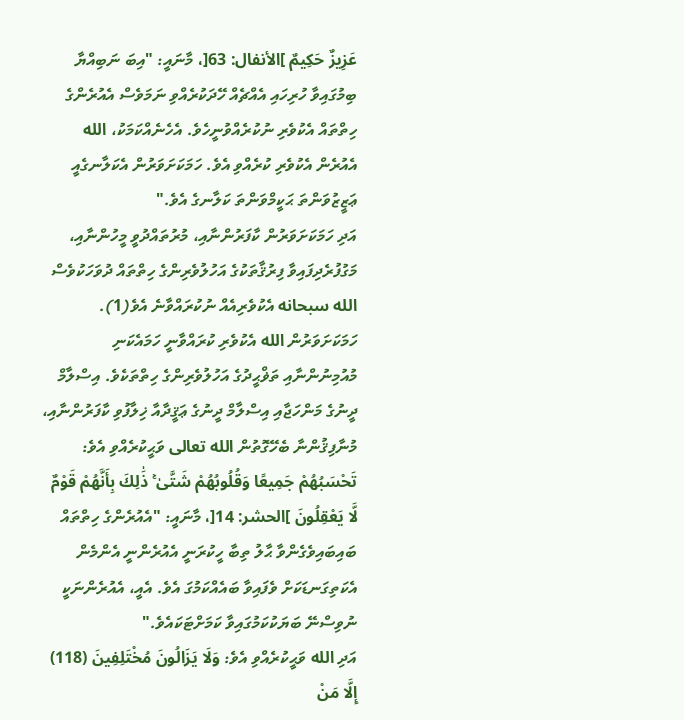عَزِيزٌ حَكِيمٌ ]الأنفال: 63[، މާނައީ: "އިބަ ނަބިއްޔާ ބިމުގައިވާ ހުރިހައި އެއްޗެއް ހޭދަކުރެއްވި ނަމަވެސް އެއުރެންގެ ހިތްތައް އެކުވެރި ނުކުރެއްވުނީހެވެ. އެހެނެއްކަމަކު، الله އެއުރެން އެކުވެރި ކުރެއްވި އެވެ. ހަމަކަށަވަރުން އެކަލާނގެއީ ޢަޒީޒުވަންތަ ޙަކީމްވަންތަ ކަލާނގެ އެވެ."
އަދި ހަމަކަށަވަރުން ކާފަރުންނާއި، މުރުތައްދުވީ މީހުންނާއި، މަގުފުރެދިފައިވާ ފިރުޤާތަކުގެ އަހުލުވެރިންގެ ހިތްތައް ދުވަހަކުވެސް الله سبحانه އެކުވެރިއެއް ނުކުރައްވާނެ އެވެ(1). ހަމަކަށަވަރުން الله އެކުވެރި ކުރައްވާނީ ހަމައެކަނި މުއުމިނުންނާއި ތަޥްޙީދުގެ އަހުލުވެރިންގެ ހިތްތަކެވެ. އިސްލާމް ދީނުގެ މަންހަޖާއި އިސްލާމް ދީނުގެ ޢަޤީދާއާ ޚިލާފުވި ކާފަރުންނާއި، މުނާފިޤުންނާ ބެހޭގޮތުން الله تعالى ވަޙީކުރެއްވި އެވެ: تَحْسَبُهُمْ جَمِيعًا وَقُلُوبُهُمْ شَتَّىٰ ۚ ذَٰلِكَ بِأَنَّهُمْ قَوْمٌ لَّا يَعْقِلُونَ ]الحشر: 14[، މާނައީ: "އެއުރެންގެ ހިތްތައް ބައިބައިވެގެންވާ ޙާލު ތިބާ ހީކުރަނީ އެއުރެންނީ އެންމެން އެކަތިގަނޑަކަށް ވެފައިވާ ބައެއްކަމުގަ އެވެ. އެއީ، އެއުރެންނަކީ ނުވިސްނޭ ބަޔަކުކަމުގައިވާ ކަމަށްޓަކައެވެ."
އަދި الله ވަޙީކުރެއްވި އެވެ: وَلَا يَزَالُونَ مُخْتَلِفِينَ (118) إِلَّا مَنْ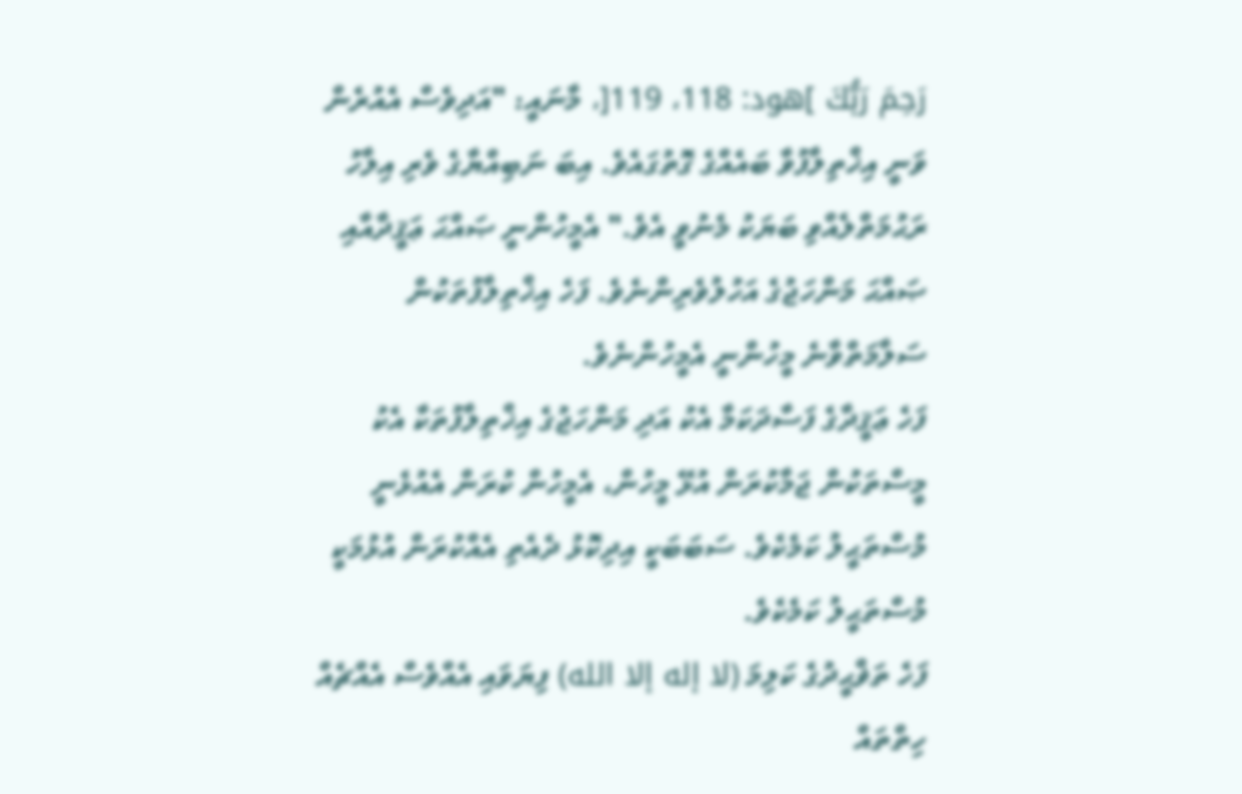رَحِمَ رَبُّكَ ]هود: 118، 119[، މާނައީ: "އަދިވެސް އެއުރެން ވަނީ އިޚްތިލާފުވާ ބައެއްގެ ގޮތުގައެވެ. އިބަ ނަބިއްޔާގެ ވެރި އިލާހު ރަޙުމަތްލެއްވި ބަޔަކު މެނުވީ އެވެ." އެމީހުންނީ ޞައްޙަ ޢަޤީދާއާއި ޞައްޙަ މަންހަޖުގެ އަހުލުވެރިންނެވެ. ފަހެ އިޚްތިލާފުތަކުން ސަލާމަތްވާނެ މީހުންނީ އެމީހުންނެވެ.
ފަހެ ޢަޤީދާގެ ފަސާދަކަމާ އެކު އަދި މަންހަޖުގެ އިޚްތިލާފުތަކާ އެކު މީސްތަކުން ޖަމާކުރަން އުޅޭ މީހުން، އެމީހުން ކުރަން އެއުޅެނީ މުސްތަޙީލު ކަމެކެވެ. ސަބަބަކީ އިދިކޮޅު ދެއެތި އެއްކުރަން އުޅުމަކީ މުސްތަޙީލު ކަމެކެވެ.
ފަހެ ތަޥްޙީދުގެ ކަލިމަ (لا إله إلا الله) ފިޔަވައި އެއްވެސް އެއްޗެއް ހިތްތައް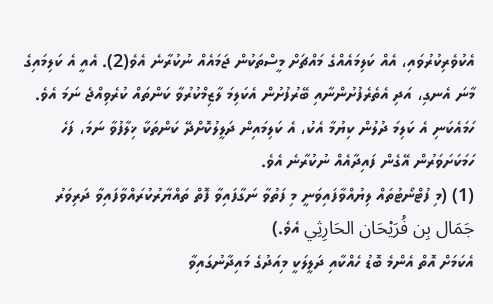އެކުވެރިކުރުވައި، އެއް ކަލިމައެއްގެ މައްޗަށް މީސްތަކުން ޖަމައެއް ނުކުރާނެ އެވެ(2). އެއީ އެ ކަލިމައިގެ މާނަ އެނގި، އަދި އެތެރެފުށުންނާއި ބޭރުފުށުން އެކަލިމަ ލާޒިމްކުރުވާ ކަންތައް ކުރެވިއްޖެ ނަމަ އެވެ. ހަމައެކަނި އެ ކަލިމަ ދުލުން ކިޔުމާ އެކު، އެ ކަލިމައިން ދަލީލުކޮށްދޭ ކަންތަކާ ޚިލާފުވާ ނަމަ، ފަހެ ހަމަކަށަވަރުން އޭގެން ފައިދާއެއް ނުކުރާނެ އެވެ.
(1) (މި ފުޓްނޯޓުތައް ލިޔުއްވާފައިވަނީ މި ފަތުވާ ނަގާފައިވާ ފޮތް ތައްޔާރުކުރައްވާފައިވާ ދަރިވަރު جَمَال بِن فُرَيْحَان الحَارِثِي އެވެ.)
އެކަމަށް އޮތް އެންމެ ބޮޑު ހެއްކާއި ދަލީލަކީ މިއަދުގެ މައިދާނުގައިވާ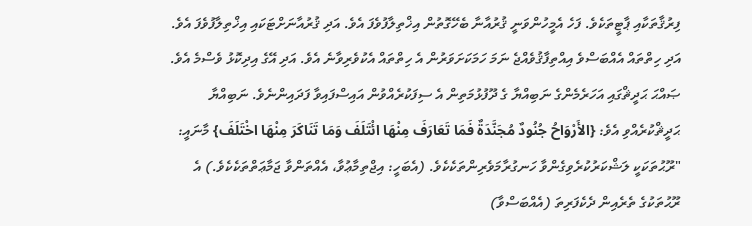ފިރުޤާތަކާއި ޕާޓީތަކެވެ. ފަހެ އެމީހުންވަނީ ޤުރުއާނާ ބެހޭގޮތުން އިޚްތިލާފުވެފަ އެވެ. އަދި ޤުރުއާނަށްޓަކައި އިޚްތިލާފުވެފަ އެވެ. އަދި ހިތްތައް އެއްބަސްވެ އިއްތިފާޤުވެއްޖެ ނަމަ ހަމަކަށަވަރުން އެ ހިތްތައް އެކުވެރިވާނެ އެވެ. އަދި އޭގެ އިދިކޮޅު ވެސްމެ އެވެ.
ޞައްޙަ ޙަދީޘްގައި އަހަރެމެންގެ ނަބިއްޔާ ގެ ދޫފުޅުމަތިން އެ ސިފަކުރެއްވުން އައިސްފައިވާ ފަދައިންނެވެ. ނަބިއްޔާ ޙަދީޘްކުރެއްވި އެވެ: {الأَرْوَاحُ جُنُودٌ مُجَنَّدَةٌ فَمَا تَعَارَفَ مِنْهَا ائْتَلَفَ وَمَا تَنَاكَرَ مِنْهَا اخْتَلَفَ} މާނައީ: "ރޫޙުތަކަކީ ލަޝްކަރުކުރެވިގެންވާ ހަނގުރާމަވެރިންތަކެކެވެ. (އެބަހީ: އިޖްތިމާޢުވާ، އެއްތަންވާ ޖަމާޢަތްތަކެކެވެ.) އެ ރޫޙުތަކުގެ ތެރެއިން ދެކެފަރިތަ (އެއްބަސްވާ)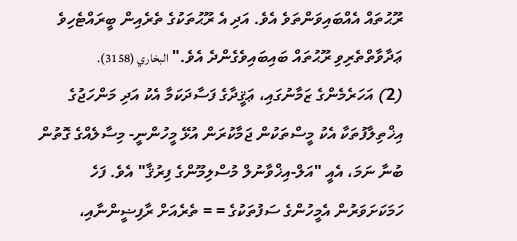ރޫޙުތައް އެއްބައިވަންތަވެ އެވެ. އަދި އެ ރޫޙުތަކުގެ ތެރެއިން ބީރައްޓެހިވެ ޢަދާވާތްތެރިވި ރޫޙުތައް ބައިބައިވެގެންދެ އެވެ." البخاري (3158).
(2) އަހަރެމެންގެ ޒަމާނުގައި، ޢަޤީދާގެ ފަސާދަކަމާ އެކު އަދި މަންހަޖުގެ އިޚްތިލާފުތަކާ އެކު މީސްތަކުން ޖަމާކުރަން އުޅޭ މީހުންނީ- މިސާލެއްގެ ގޮތުން ބުނާ ނަމަ، އެއީ "އަލް-އިޚްވާނުލް މުސްލިމޫންގެ ފިރުޤާ" އެވެ. ފަހެ ހަމަކަށަވަރުން އެމީހުންގެ ސަފުތަކުގެ = = ތެރެއަށް ރާފިޟީންނާއި،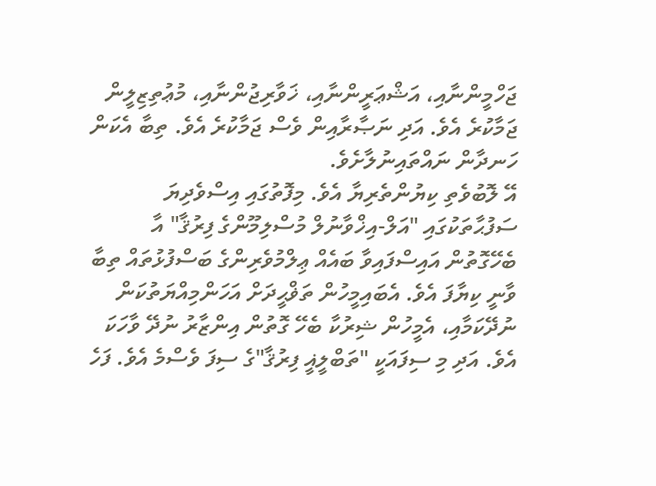ޖަހްމީންނާއި، އަޝްޢަރީންނާއި، ޚަވާރިޖުންނާއި، މުޢުތިޒިލީން ޖަމާކުރެ އެވެ. އަދި ނަޞާރާއިން ވެސް ޖަމާކުރެ އެވެ. ތިބާ އެކަން ހަނދާން ނައްތައިނުލާށެވެ.
އޭ ލޮބުވެތި ކިޔުންތެރިޔާ އެވެ. މިފޮތުގައި އިސްވެދިޔަ ސަފުޙާތަކުގައި "އަލް-އިޚްވާނުލް މުސްލިމޫންގެ ފިރުޤާ" އާ ބެހޭގޮތުން އައިސްފައިވާ ބައެއް ޢިލްމުވެރިންގެ ބަސްފުޅުތައް ތިބާ ވާނީ ކިޔާފަ އެވެ. އެބައިމީހުން ތަޥްޙީދަށް އަހަންމިއްޔަތުކަން ނުދޭކަމާއި، އެމީހުން ޝިރުކާ ބެހޭ ގޮތުން އިންޒާރު ނުދޭ ވާހަކަ އެވެ. އަދި މި ސިފައަކީ "ތަބްލީޣީ ފިރުޤާ"ގެ ސިފަ ވެސްމެ އެވެ. ފަހެ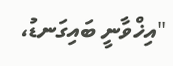"އިޚްވާނީ ބައިގަނޑު،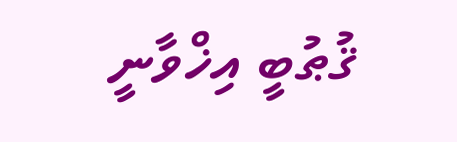ޤުޠުބީ އިޚްވާނީ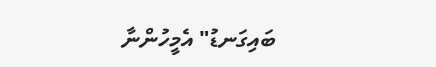ބައިގަނޑު" އެމީހުންނާ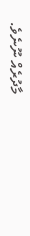މާދުރެއް ނޫނެވެ.